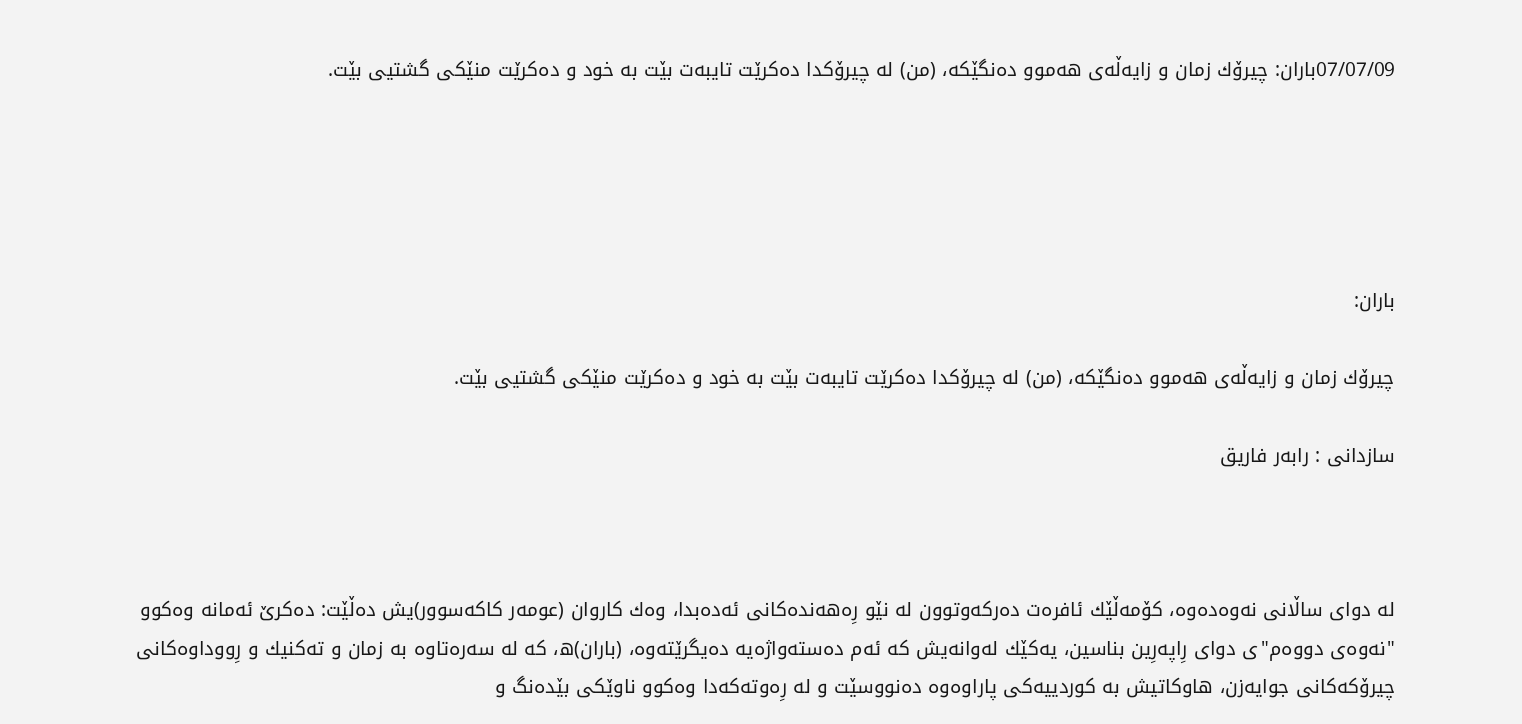07/07/09باران: چیرۆك زمان و زایه‌ڵه‌ی هه‌موو ده‌نگێكه‌، (من) له‌ چیرۆكدا ده‌كرێت تایبه‌ت بێت به‌ خود و ده‌كرێت منێكی گشتیی بێت.





باران:

چیرۆك زمان و زایه‌ڵه‌ی هه‌موو ده‌نگێكه‌، (من) له‌ چیرۆكدا ده‌كرێت تایبه‌ت بێت به‌ خود و ده‌كرێت منێكی گشتیی بێت.

سازدانی : رابه‌ر فاریق



له‌ دوای ساڵانی نه‌وه‌ده‌وه‌، كۆمه‌ڵێك ئافره‌ت ده‌ركه‌وتوون له‌ نێو رِه‌هه‌نده‌كانی ئه‌ده‌بدا، وه‌ك كاروان (عومه‌ر كاكه‌سوور)یش ده‌ڵێت: ده‌كرێ ئه‌مانه‌ وه‌كوو "نه‌وه‌ی دووه‌م"ی دوای رِاپه‌رِین بناسین، یه‌كێك له‌وانه‌یش كه‌ ئه‌م ده‌سته‌واژه‌یه‌ ده‌یگرێته‌وه‌، (باران)ه‌، كه‌ له‌ سه‌ره‌تاوه‌ به‌ زمان و ته‌كنیك و رِووداوه‌كانی چیرۆكه‌كانی جوایه‌زن، هاوكاتیش به‌ كوردییه‌كی پاراوه‌وه‌ ده‌نووسێت و له‌ رِه‌وته‌كه‌دا وه‌كوو ناوێكی بێده‌نگ و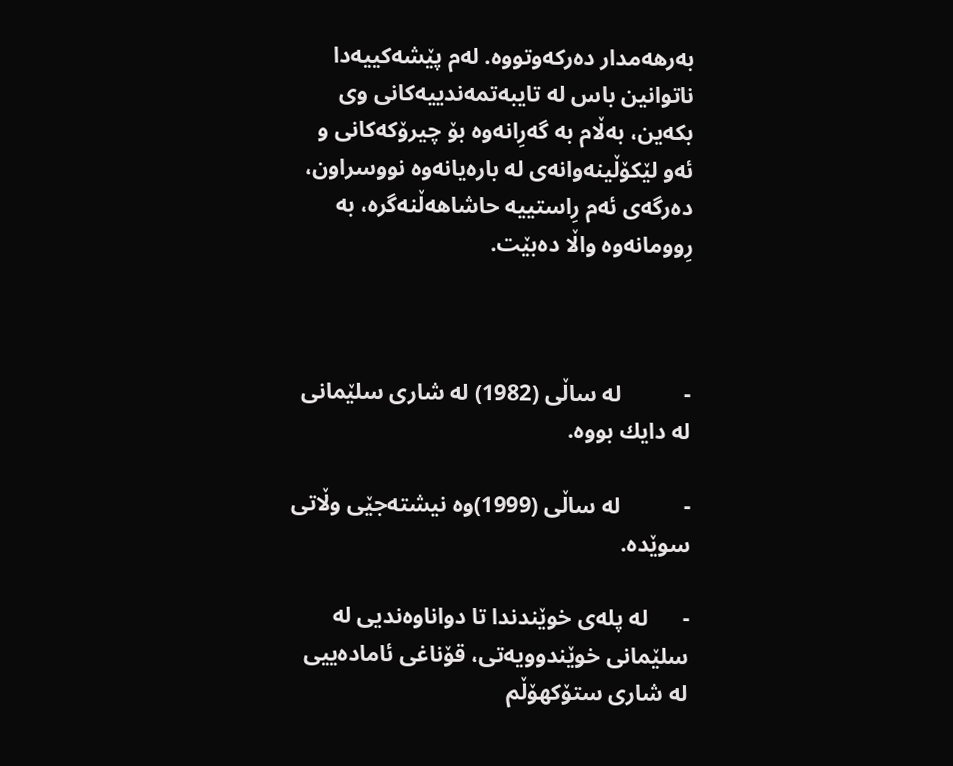به‌رهه‌مدار ده‌ركه‌وتووه‌. له‌م پێشه‌كییه‌دا ناتوانین باس له‌ تایبه‌تمه‌ندییه‌كانی وی بكه‌ین، به‌ڵام به‌ گه‌رِانه‌وه‌ بۆ چیرۆكه‌كانی و ئه‌و لێكۆڵینه‌وانه‌ی له‌ باره‌یانه‌وه‌ نووسراون، ده‌رگه‌ی ئه‌م رِاستییه‌ حاشاهه‌ڵنه‌گره‌، به‌ رِوومانه‌وه‌ واڵا ده‌بێت.



-           له‌ ساڵی (1982) له‌ شاری سلێمانی له‌ دایك بووه‌.

-           له‌ ساڵی (1999)وه‌ نیشته‌جێی وڵاتی سوێده‌.

-      له‌ پله‌ی خوێندندا تا دواناوه‌ندیی له‌ سلێمانی خوێندوویه‌تی، قۆناغی ئاماده‌ییی له‌ شاری ستۆكهۆڵم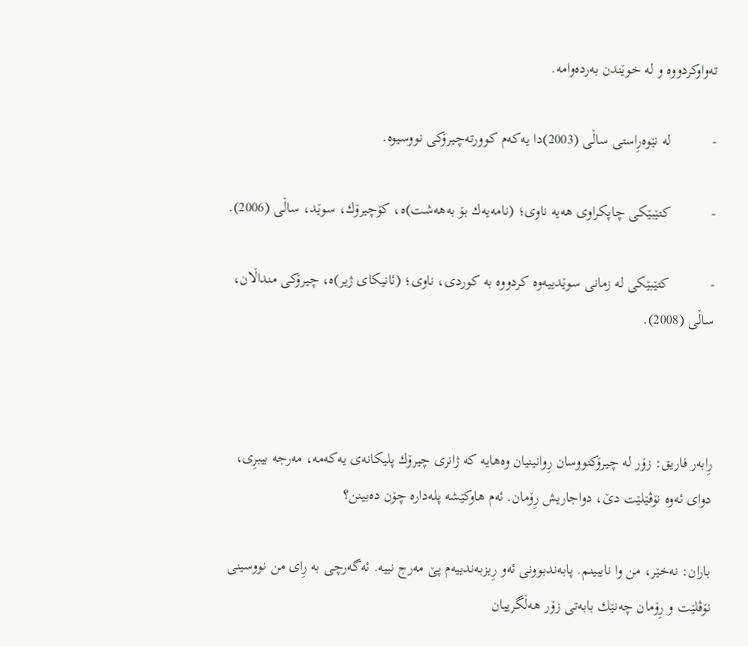ته‌واوكردووه‌ و له‌ خوێندن به‌رده‌وامه‌.

-           له‌ نێوه‌رِاستی ساڵی (2003)دا یه‌كه‌م كوورته‌چیرۆكی نووسیوه‌.

-           كتێبێكی چاپكراوی هه‌یه‌ ناوی؛ (نامه‌یه‌ك بۆ به‌هه‌شت)ه‌، كۆچیرۆك، سوێد، ساڵی (2006).

-           كتێبێكی له‌ زمانی سوێدییه‌وه‌ كردووه‌ به‌ كوردی، ناوی؛ (ئانیكای ژیر)ه‌، چیرۆكی منداڵان، ساڵی (2008).



رِابه‌ر فاریق: زۆر له‌ چیرۆكنووسان رِوانینیان وه‌هایه‌ كه‌ ژانری چیرۆك پلیكانه‌ی یه‌كه‌مه‌، مه‌رجه‌ بیبرِی، دوای ئه‌وه‌ نۆڤێلێت دێ، دواجاریش رِۆمان. ئه‌م هاوكێشه‌ پله‌داره‌ چۆن ده‌بینن؟

باران: نه‌خێر، من وا نایبینم. پابه‌ندبوونی ئه‌و رِیزبه‌ندییه‌م پێ مه‌رج نییه‌. ئه‌گه‌رچی به‌ رِای من نووسینی نۆڤلێت و رِۆمان چه‌نێك بابه‌تی زۆر هه‌ڵگرییان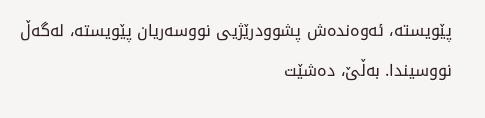پێویسته‌، ئه‌وه‌نده‌ش پشوودرێژیی نووسه‌ریان پێویسته‌، له‌گه‌ڵ نووسیندا. به‌ڵێ، ده‌شێت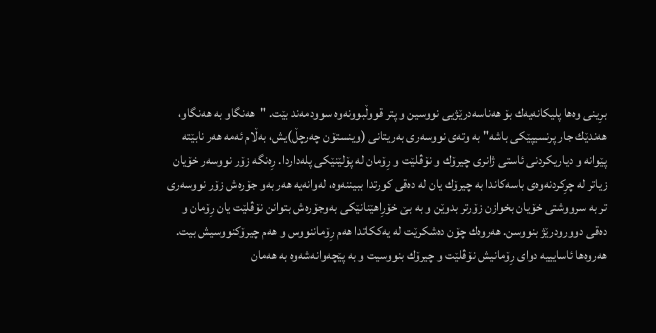برِینی وه‌ها پلیكانه‌یه‌ك بۆ هه‌ناسه‌درێژیی نووسین و پتر قووڵبوونه‌وه‌ سوودمه‌ند بێت. "هه‌نگاو به‌ هه‌نگاو، هه‌ندێك جار پرنسیپێكی باشه‌" به‌ وته‌ی نووسه‌ری به‌ریتانی (وینستۆن چه‌رچڵ)یش، به‌ڵام ئه‌مه‌ هه‌ر نابێته‌ پێوانه‌ و دیاریكردنی ئاستی ژانری چیرۆك و نۆڤلێت و رِۆمان له‌ پۆلێنێكی پله‌داردا. رِه‌نگه‌ زۆر نووسه‌ر خۆیان زیاتر له‌ چرِكردنه‌وه‌ی باسه‌كاندا به‌ چیرۆك یان له‌ ده‌قی كورتدا ببیننه‌وه‌، له‌وانه‌یه‌ هه‌ر به‌و جۆره‌ش زۆر نووسه‌ری تر به‌ سرووشتی خۆیان بخوازن زۆرتر بدوێن و به‌ بێ خۆرِاهێنانێكی به‌وجۆره‌ش بتوانن نۆڤلێت یان رِۆمان و ده‌قی دوورودرێژ بنووسن. هه‌روه‌ك چۆن ده‌شكرێت له‌ یه‌ككاتدا هه‌م رِۆماننووس و هه‌م چیرۆكنووسیش بیت. هه‌روه‌ها ئاسایییه‌ دوای رِۆمانیش نۆڤلێت و چیرۆك بنووسیت و به‌ پێچه‌وانه‌شه‌وه‌ به‌ هه‌مان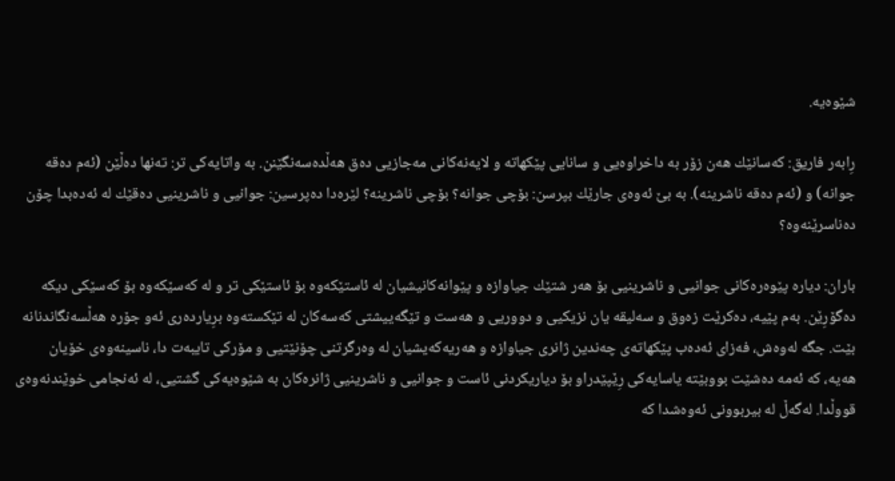شێوه‌یه‌.

رِابه‌ر فاریق: كه‌سانێك هه‌ن زۆر به‌ داخراوه‌یی و سانایی پێكهاته‌ و لایه‌نه‌كانی مه‌جازیی ده‌ق هه‌ڵده‌سه‌نگێنن. به‌ واتایه‌كی تر: ته‌نها ده‌ڵێن (ئه‌م ده‌قه‌ جوانه‌) و (ئه‌م ده‌قه‌ ناشرینه‌). به‌ بێ ئه‌وه‌ی جارێك بپرسن: بۆچی جوانه‌؟ بۆچی ناشرینه‌؟ لێره‌دا ده‌پرسین: جوانیی و ناشرینیی ده‌قێك له‌ ئه‌ده‌بدا چۆن ده‌ناسرێنه‌وه‌؟

باران: دیاره‌ پێوه‌ره‌كانی جوانیی و ناشرینیی بۆ هه‌ر شتێك جیاوا‌زه‌ و پێوانه‌كانیشیان له‌ ئاستێكه‌وه‌ بۆ ئاستێكی تر و له‌ كه‌سێكه‌وه‌ بۆ كه‌سێكی دیكه‌ ده‌گۆرِێن. به‌م پێیه‌، ده‌كرێت زه‌وق و سه‌لیقه‌ یان نزیكیی و دووریی و هه‌ست و تێگه‌ییشتی كه‌سه‌كان له‌ تێكسته‌وه‌ برِیارده‌ری ئه‌و جۆره‌ هه‌ڵسه‌نگاندنانه‌ بێت. جگه‌ له‌وه‌ش، فه‌زای ئه‌ده‌ب پێكهاته‌ی چه‌ندین ژانری جیاوازه‌ و هه‌ریه‌كه‌یشیان له‌ وه‌رگرتنی چۆنێتیی و مۆركی تایبه‌ت دا، ناسینه‌وه‌ی خۆیان هه‌یه‌، كه‌ ئه‌مه‌ ده‌شێت بووبێته‌ یاسایه‌كی رِێپێدراو بۆ دیاریكردنی ئاست و جوانیی و ناشرینیی ژانره‌كان به‌ شێوه‌یه‌كی گشتیی، له‌ ئه‌نجامی خوێندنه‌وه‌ی قووڵدا. له‌گه‌ڵ له‌ بیربوونی ئه‌وه‌شدا كه‌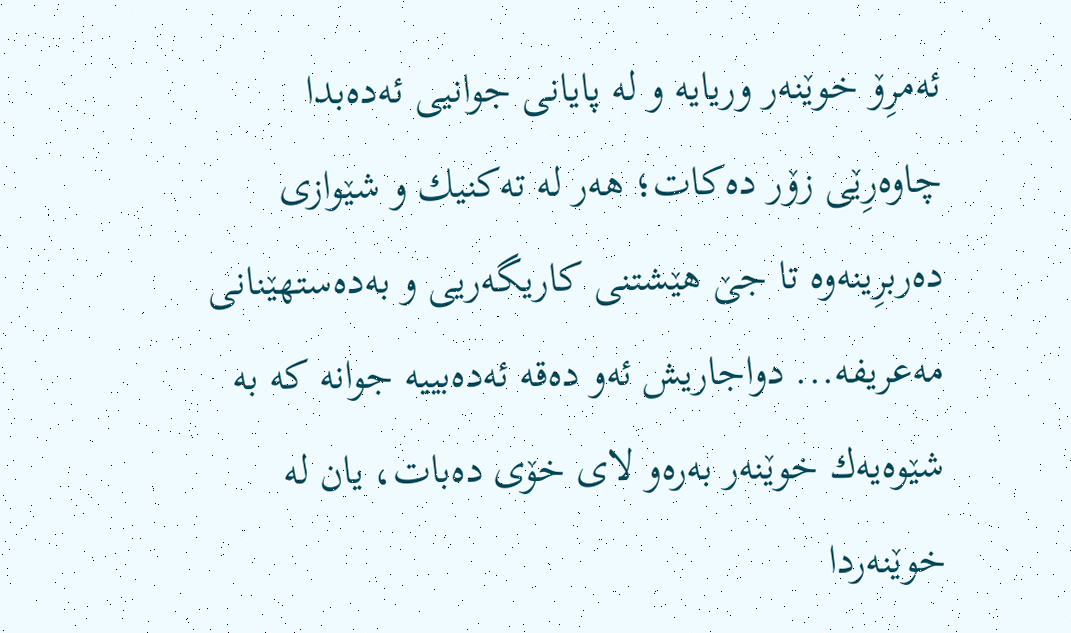ئه‌مرِۆ خوێنه‌ر وریایه‌ و له‌ پایانی جوانیی ئه‌ده‌بدا چاوه‌رِێی زۆر ده‌كات؛ هه‌ر له‌ ته‌كنیك و شێوازی ده‌ربرِینه‌وه‌ تا جێ هێشتنی كاریگه‌ریی و به‌ده‌ستهێنانی مه‌عریفه‌... دواجاریش ئه‌و ده‌قه‌ ئه‌ده‌بییه‌ جوانه‌ كه‌ به‌ شێوه‌یه‌ك خوێنه‌ر به‌ره‌و لای خۆی ده‌بات، یان‌ له‌ خوێنه‌ردا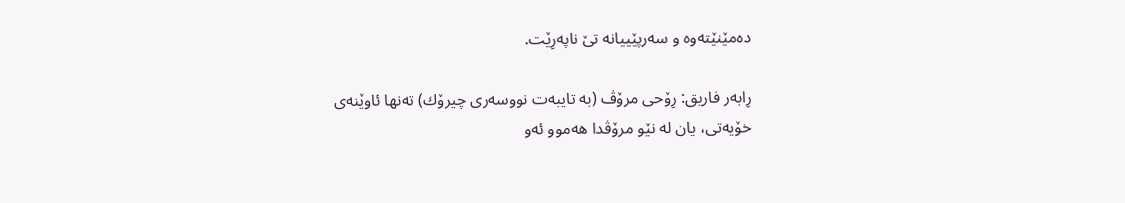ده‌مێنێته‌وه‌ و سه‌رپێییانه‌ تێ ناپه‌رِێت.

رِابه‌ر فاریق: رِۆحی مرۆڤ (به‌ تایبه‌ت نووسه‌ری چیرۆك) ته‌نها ئاوێنه‌ی خۆیه‌تی، یان له‌ نێو مرۆڤدا هه‌موو ئه‌و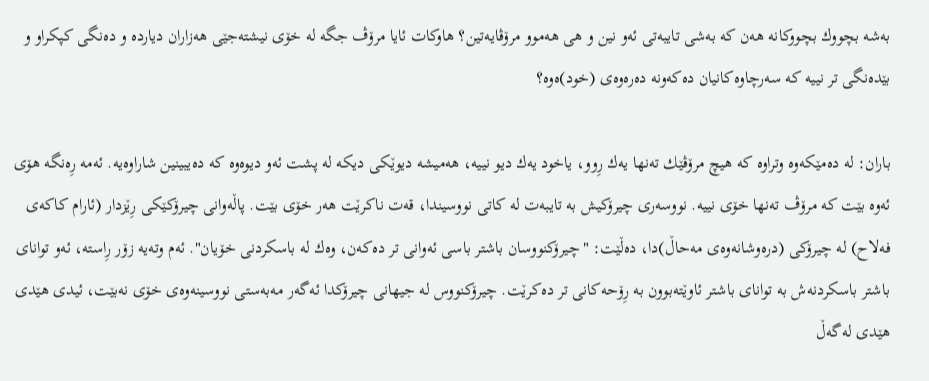به‌شه‌ بچووك بچووكانه‌ هه‌ن كه‌ به‌شی تایبه‌تی ئه‌و نین و هی هه‌موو مرۆڤایه‌تین؟ هاوكات ئایا مرۆڤ جگه‌ له‌ خۆی نیشته‌جێی هه‌زاران دیارده‌ ‌و ده‌نگی كپكراو و بێده‌نگی تر نییه‌ كه‌ سه‌رچاوه‌كانیان ده‌كه‌ونه‌ ده‌ره‌وه‌ی (خود)ه‌وه‌؟

باران: له‌ ده‌مێكه‌وه‌ وتراوه‌ كه‌ هیچ مرۆڤێك ته‌نها یه‌ك رِوو، یاخود یه‌ك دیو نییه‌، هه‌میشه‌ دیوێكی دیكه‌ له‌ پشت ئه‌و دیوه‌وه‌ كه‌ ده‌یبینین شاراوه‌یه‌. ئه‌مه‌ رِه‌نگه‌ هۆی ئه‌وه‌ بێت كه‌ مرۆڤ ته‌نها خۆی نییه‌. نووسه‌ری چیرۆكیش به‌ تا‌یبه‌ت له‌ كاتی نووسیندا، قه‌ت ناكرێت هه‌ر خۆی بێت. پاڵه‌وانی چیرۆكێكی رِێزدار (ئارام كاكه‌ی فه‌لاح) له‌ چیرۆكی (دره‌وشانه‌وه‌ی مه‌حاڵ)دا، ده‌ڵێت: "چیرۆكنووسان باشتر باسی ئه‌وانی تر ده‌كه‌ن، وه‌ك له‌ باسكردنی خۆیان". ئه‌م وته‌یه‌ زۆر رِاسته‌، ئه‌و توانای باشتر باسكردنه‌ش به‌ توانای باشتر ئاوێته‌بوون به‌ رِۆحه‌كانی تر ده‌كرێت. چیرۆكنووس له‌ جیهانی چیرۆكدا ئه‌گه‌ر مه‌به‌ستی نووسینه‌وه‌ی خۆی نه‌بێت، ئیدی هێدی هێدی له‌گه‌ڵ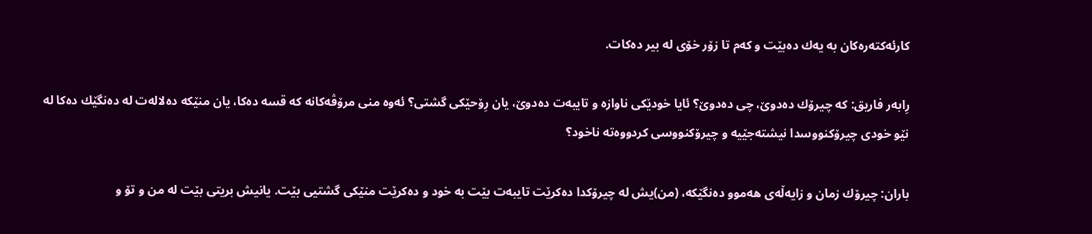كارئه‌كته‌ره‌كان به‌ یه‌ك ده‌بێت و كه‌م تا زۆر خۆی له‌ بیر ده‌كات.

رِابه‌ر فاریق: كه‌ چیرۆك ده‌دوێ، چی ده‌دوێ؟ ئایا خودێكی ناوازه‌ و تایبه‌ت ده‌دوێ، یان رِۆحێكی گشتی؟ ئه‌وه‌ منی مرۆڤه‌كانه‌ كه‌ قسه‌ ده‌كا، یان منێكه‌ ده‌لاله‌ت له‌ ده‌نگێك ده‌كا له‌ نێو خودی چیرۆكنووسدا نیشته‌جێیه‌ ‌و چیرۆكنووسی كردووه‌ته‌ ناخود؟

باران: چیرۆك زمان و زایه‌ڵه‌ی هه‌موو ده‌نگێكه‌، (من)یش له‌ چیرۆكدا ده‌كرێت تایبه‌ت بێت به‌ خود و ده‌كرێت منێكی گشتیی بێت. یانیش بریتی بێت له‌ من و تۆ و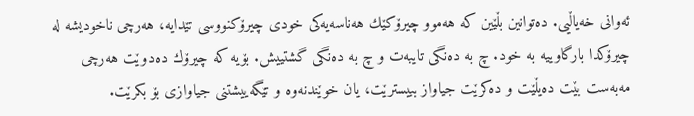ئه‌وانی خه‌یاڵیی. ده‌توانین بڵێین كه‌ هه‌موو چیرۆكێك هه‌ناسه‌یه‌كی خودی چیرۆكنووسی تێدایه‌، هه‌رچی ناخودیشه‌ له‌ چیرۆكدا بارگاوییه‌ به‌ خود‌. چ به‌ ده‌نگی تایبه‌ت و چ به‌ ده‌نگی گشتییش. بۆیه‌ كه‌ چیرۆك ده‌دوێت هه‌رچی مه‌به‌ست بێت ده‌یڵێت و ده‌كرێت جیاواز ببیسترێت، یان خوێندنه‌وه‌ و تێگه‌ییشتنی جیاوازی بۆ بكرێت.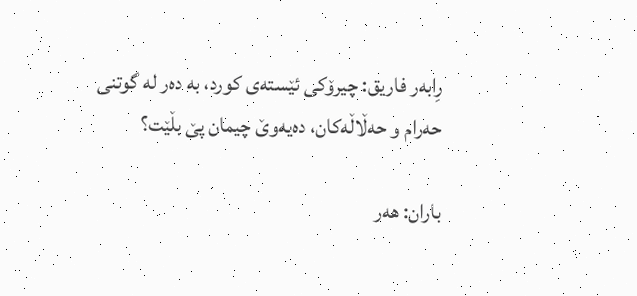رِابه‌ر فاریق: چیرۆكی ئێسته‌ی كورد، به‌ ده‌ر له‌ گوتنی حه‌رام و حه‌ڵاڵه‌كان، ده‌یه‌وێ چیمان پێ بڵێت؟

باران: هه‌ر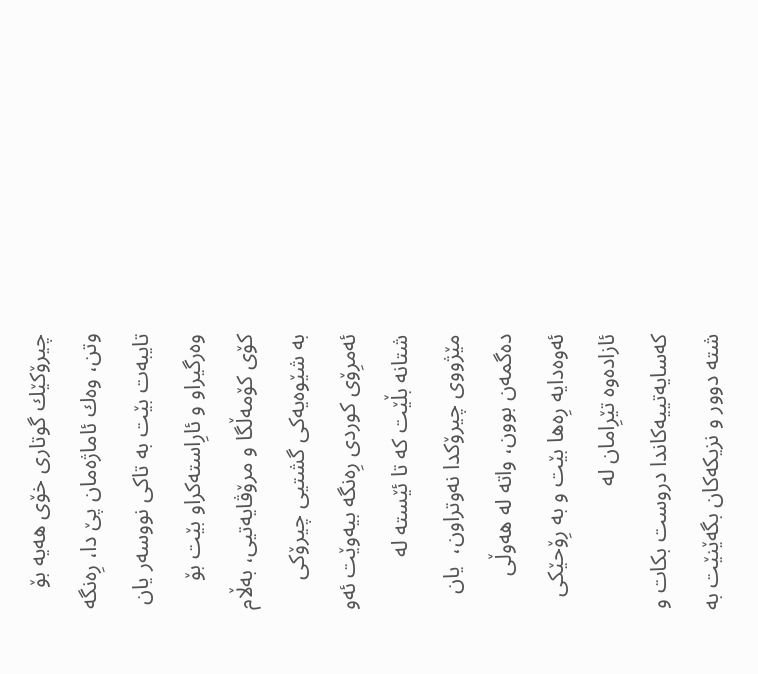چیرۆكێك گوتاری خۆی هه‌یه‌ بۆ وتن، وه‌ك ئاماژه‌مان پێ دا،‌ رِه‌نگه‌ تایبه‌ت بێت به‌ تاكی نووسه‌ر یان وه‌رگیراو و ئارِاسته‌كراو بێت بۆ كۆی كۆمه‌ڵگا و مرۆڤایه‌تیی، به‌ڵام به‌ شێوه‌یه‌كی گشتیی چیرۆكی ئه‌مرِۆی كوردی رِه‌نگه‌ بیه‌وێت ئه‌و شتانه‌ بڵێت كه‌ تا ئێسته‌ له‌ مێژووی چیرۆكدا نه‌وتراون،  یان ده‌گمه‌ن بوون، واته‌ له‌ هه‌وڵی ئه‌وه‌دایه‌ رِه‌ها بێت و به‌ رِۆحێكی ئازاده‌وه‌ تێرِامان له‌ كه‌سایه‌تییه‌كاندا دروست بكات و شته‌ دوور و نزیكه‌كان بگه‌ێنێت به‌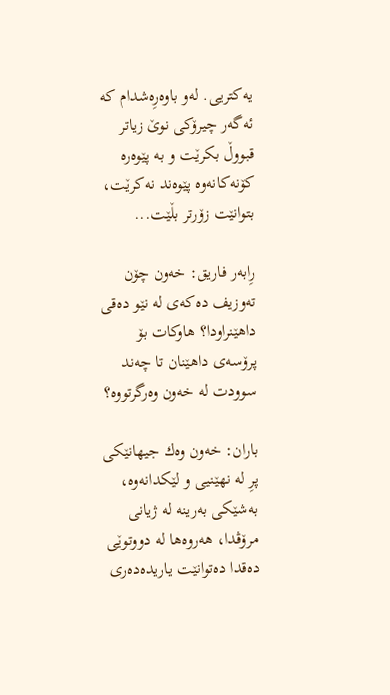یه‌كتریی. له‌و باوه‌رِه‌شدام كه‌ ئه‌گه‌ر چیرۆكی نوێ زیاتر قبووڵ بكرێت و به‌ پێوه‌ره‌ كۆنه‌كانه‌وه‌ پێوه‌ند نه‌كرێت، بتوانێت زۆرتر بڵێت...

رِابه‌ر فاریق: خه‌ون چۆن ته‌وزیف ده‌كه‌ی له‌ نێو ده‌قی داهێنراودا؟ هاوكات بۆ پرۆسه‌ی داهێنان تا چه‌ند سوودت له‌ خه‌ون وه‌رگرتووه‌؟

باران: خه‌ون وه‌ك جیهانێكی پرِ له‌ نهێنیی و لێكدانه‌وه‌، به‌شێكی به‌رینه‌ له‌ ژیانی مرۆڤدا، هه‌روه‌ها له‌ دووتوێی ده‌قدا ده‌توانێت یاریده‌ده‌ری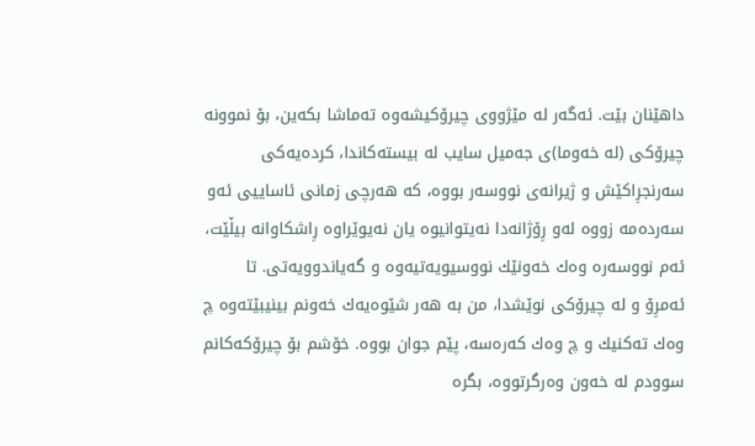داهێنان بێت. ئه‌گه‌ر له‌ مێژووی چیرۆكیشه‌وه‌ ته‌ماشا بكه‌ین، بۆ نموونه‌ چیرۆكی (له‌ خه‌وما)ی جه‌میل سایب له‌ بیسته‌كاندا، كرده‌یه‌كی سه‌رنجرِاكێش و ژیرانه‌ی نووسه‌ر بووه‌،‌ كه‌ هه‌رچی زمانی ئاساییی ئه‌و سه‌رده‌مه‌ زووه‌ له‌و رِۆژانه‌دا نه‌یتوانیوه‌ یان نه‌یوێراوه‌ رِاشكاوانه‌ بیڵێت، ئه‌م نووسه‌ره‌ وه‌ك خه‌ونێك نووسیویه‌تیه‌وه‌ و گه‌یاندوویه‌تی. تا ئه‌مرِۆ و له‌ چیرۆكی نوێشدا، من به‌ هه‌ر شێوه‌یه‌ك خه‌ونم بینیبێته‌وه‌ چ وه‌ك ته‌كنیك و چ وه‌ك كه‌ره‌سه‌، پێم جوان بووه‌. خۆشم بۆ چیرۆكه‌كانم سوودم له‌ خه‌ون وه‌رگرتووه‌، بگره‌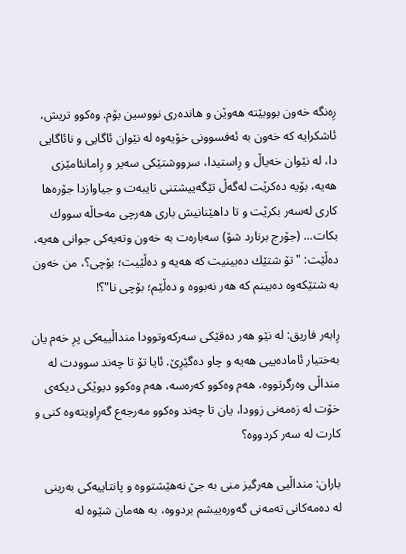رِه‌نگه‌ خه‌ون بووبێته‌ هه‌وێن و هانده‌ری نووسین بۆم. وه‌كوو تریش، ئاشكرایه‌ كه‌ خه‌ون به‌ ئه‌فسوونی خۆیه‌وه‌ له‌ نێوان ئاگایی و نائاگایی دا، له‌ نێوان خه‌یاڵ و رِاستیدا، سرووشتێكی سه‌یر و رِامانئامێزی هه‌یه‌، بۆیه‌ ده‌كرێت له‌گه‌ڵ تێگه‌ییشتنی تایبه‌ت و جیاوازدا جۆره‌ها كاری له‌سه‌ر بكرێت و تا داهێنانیش باری هه‌رچی مه‌حاڵه‌ سووك بكات... (جۆرج برنارد شۆ) سه‌باره‌ت به‌ خه‌ون وته‌یه‌كی جوانی هه‌یه‌، ده‌ڵێت: "تۆ شتێك ده‌بینیت كه‌ هه‌یه‌ و ده‌ڵێیت؛ بۆچی؟، من خه‌ون به‌ شتێكه‌وه‌ ده‌بینم كه‌ هه‌ر نه‌بووه‌ و ده‌ڵێم؛ بۆچی نا"؟!

رِابه‌ر فاریق: له‌ نێو هه‌ر ده‌قێكی سه‌ركه‌وتوودا منداڵییه‌كی پرِ خه‌م یان به‌ختیار ئاماده‌ییی هه‌یه‌ و چاو ده‌گێرِێ. ئایا تۆ تا چه‌ند سوودت له‌ منداڵی وه‌رگرتووه‌، هه‌م وه‌كوو كه‌ره‌سه‌، هه‌م وه‌كوو دیوێكی دیكه‌ی خۆت له‌ زه‌مه‌نی زوودا، یان تا چه‌ند وه‌كوو مه‌رجه‌ع گه‌رِاویته‌وه‌ كنی و كارت له‌ سه‌ر كردووه‌؟

باران: منداڵیی هه‌رگیز منی به‌ جێ نه‌هێشتووه‌ و پانتاییه‌كی به‌رینی له‌ ده‌مه‌كانی ته‌مه‌نی گه‌وره‌ییشم بردووه‌، به‌ هه‌مان شێوه‌ له‌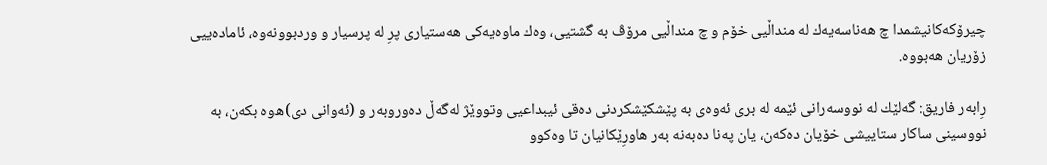چیرۆكه‌كانیشمدا چ هه‌ناسه‌یه‌ك له‌ منداڵیی خۆم و چ منداڵیی مرۆڤ به‌ گشتیی، وه‌ك ماوه‌یه‌كی هه‌ستیاری پرِ له‌ پرسیار و وردبوونه‌وه‌‌، ئاماده‌ییی زۆریان هه‌بووه‌.

رِابه‌ر فاریق: گه‌لێك له‌ نووسه‌رانی ئێمه‌ له‌ بری ئه‌وه‌ی به‌ پێشكێشكردنی ده‌قی ئیبداعیی وتووێژ له‌گه‌ڵ ده‌وروبه‌ر و (ئه‌وانی دی)ه‌وه‌ بكه‌ن، به‌ نووسینی ساكار ستاییشی خۆیان ده‌كه‌ن، یان په‌نا ده‌به‌نه‌ به‌ر هاورِێكانیان تا وه‌كوو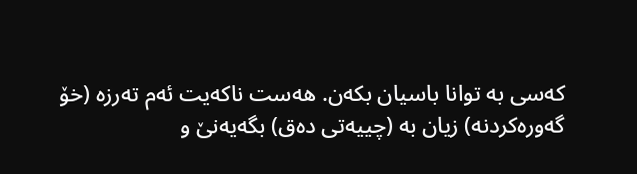كه‌سی به‌ توانا باسیان بكه‌ن. هه‌ست ناكه‌یت ئه‌م ته‌رزه‌ (خۆ گه‌وره‌‌كردنه‌) زیان به‌ (چییه‌تی ده‌ق) بگه‌یه‌نێ و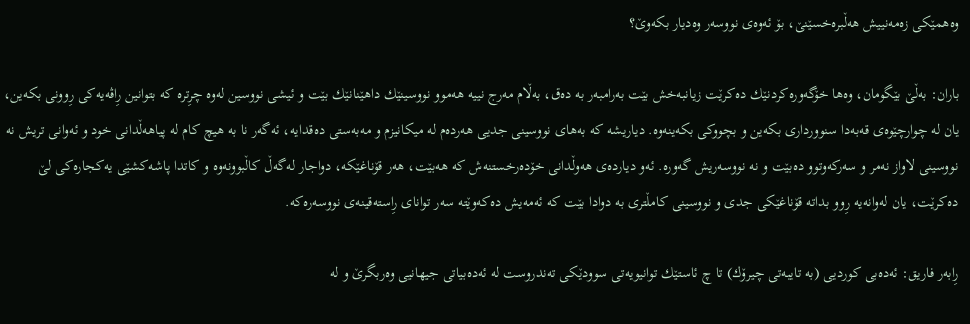وه‌همێكی زه‌مه‌نییش هه‌ڵبره‌خسێنێ، بۆ ئه‌وه‌ی نووسه‌ر وه‌دیار بكه‌وێ؟

باران: به‌ڵێ بێگومان، وه‌ها خۆگه‌وره‌كردنێك ده‌كرێت زیانبه‌خش بێت به‌رامبه‌ر به‌ ده‌ق، به‌ڵام مه‌رج نییه‌ هه‌موو نووسینێك داهێنانێك بێت و ئیشی نووسین له‌وه‌ چرِتره‌ كه‌ بتوانین رِاڤه‌یه‌كی رِوونی بكه‌ین، یان له‌ چوارچێوه‌ی قه‌به‌دا سنوورداری بكه‌ین و بچووكی بكه‌ینه‌وه‌. دیاریشه‌ كه‌ به‌های نووسینی جدیی هه‌رده‌م له‌ میكانیزم و مه‌به‌ستی ده‌قدایه‌،‌ ئه‌گه‌ر نا به‌ هیچ كام له‌ پیاهه‌ڵدانی خود و ئه‌وانی تریش نه‌ نووسینی لاواز نه‌مر و سه‌ركه‌وتوو ده‌بێت و نه‌ نووسه‌ریش گه‌وره‌. ئه‌و دیارده‌ی هه‌وڵدانی خۆده‌رخستنه‌ش كه‌ هه‌بێت، هه‌ر قۆناغێكه‌، دواجار له‌گه‌ڵ كاڵبوونه‌وه‌ و كاتدا پاشه‌كشێی یه‌كجاره‌كی لێ ده‌كرێت، یان له‌وانه‌یه‌ رِوو بداته‌ قۆناغێكی جدی و نووسینی كامڵتری به‌ دوادا بێت كه‌ ئه‌مه‌یش ده‌كه‌وێته‌ سه‌ر توانای رِاسته‌قینه‌ی نووسه‌ره‌كه‌.

رِابه‌ر فاریق: ئه‌ده‌بی كوردیى (به‌ تایبه‌تی چیرۆك) تا چ ئاستێك توانیویه‌تی سوودێكى ته‌ندروست له‌ ئه‌ده‌بیاتى جیهانیى وه‌ربگرێ و له‌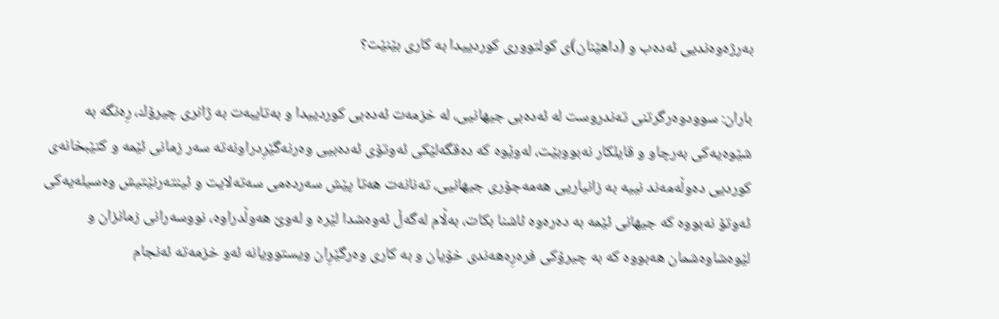به‌رژه‌وه‌ندیى ئه‌ده‌ب و (داهێنان)ى كولتوورى كوردییدا به‌ كارى بێنێت؟

باران: سوودوه‌رگرتنی ته‌ندروست له‌ ئه‌ده‌بی جیهانیی، له‌ خزمه‌ت ئه‌ده‌بی كوردییدا و به‌تایبه‌ت به‌ ژانری چیرۆك، رِه‌نگه‌ به‌ شێوه‌یه‌كی به‌رچاو و قایلكار نه‌بووبێت، له‌وێوه‌ كه‌ ده‌قگه‌لێكی ئه‌وتۆی ئه‌ده‌بیی وه‌رنه‌گێرِدراونه‌ته‌ سه‌ر زمانی ئێمه‌ و كتێبخانه‌ی كوردیی ده‌وڵه‌مه‌ند نییه‌ به‌ زانیاریی هه‌مه‌جۆری جیهانیی، ته‌نانه‌ت هه‌تا پێش سه‌رده‌می سه‌ته‌لایت و ئینته‌رنێتیش وه‌سیله‌یه‌كی ئه‌وتۆ نه‌بووه‌ كه‌ جیهانی ئێمه‌ به‌ ده‌ره‌وه‌ ئاشنا بكات، به‌ڵام له‌گه‌ڵ ئه‌وه‌شدا لێره‌ و له‌وێ هه‌وڵدراوه‌، نووسه‌رانی زمانزان و لێوه‌شاوه‌شمان هه‌بووه‌ كه‌ به‌ چیرۆكی فره‌رِه‌هه‌ندی خۆیان و به‌ كاری وه‌رگێرِان ویستوویانه‌ ئه‌و خزمه‌ته‌ ئه‌نجام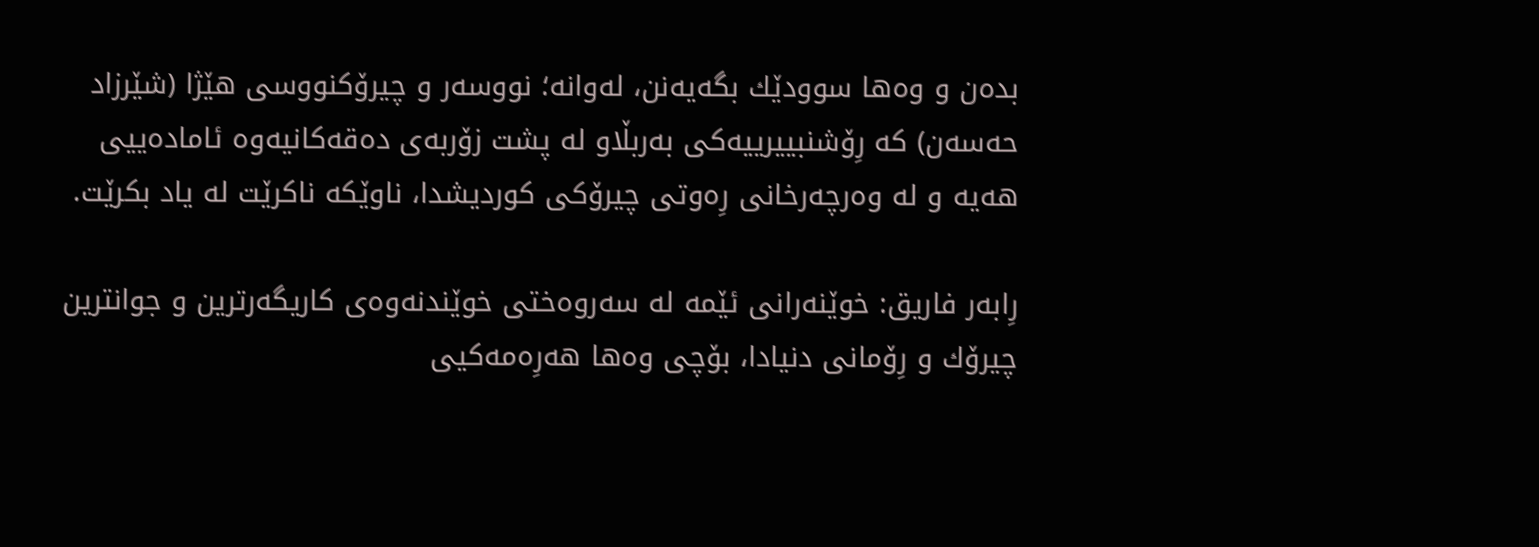بده‌ن و وه‌ها سوودێك بگه‌یه‌نن، له‌وانه‌؛ نووسه‌ر و چیرۆكنووسی هێژا (شێرزاد حه‌سه‌ن) كه‌ رِۆشنبییرییه‌كی به‌ربڵاو له‌ پشت زۆربه‌ی ده‌قه‌كانیه‌وه‌ ئاماده‌ییی هه‌یه‌ و له‌ وه‌رچه‌رخانی رِه‌وتی چیرۆكی كوردیشدا، ناوێكه‌ ناكرێت له‌ یاد بكرێت.

رِابه‌ر فاریق: خوێنه‌رانی ئێمه‌ له‌ سه‌روه‌ختی خوێندنه‌وه‌ی كاریگه‌رترین و جوانترین چیرۆك و رِۆمانی دنیادا، بۆچی وه‌ها هه‌رِه‌مه‌كیی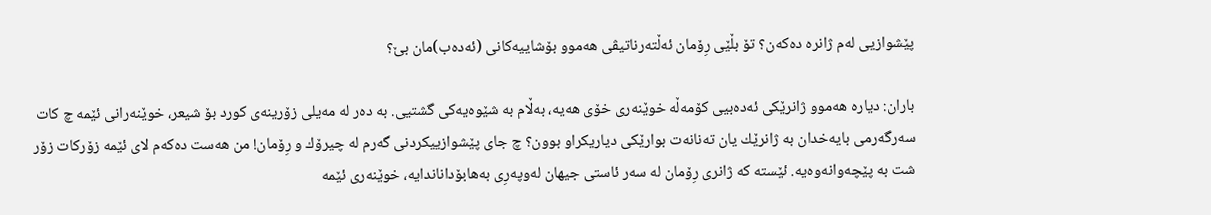پێشوازیی له‌م ژانره‌ ده‌كه‌ن؟ تۆ بڵێی رِۆمان ئه‌ڵته‌رناتیڤی هه‌موو بۆشاییه‌كانی (ئه‌ده‌ب)مان بێ؟

باران: دیاره‌ هه‌موو ژانرێكی ئه‌ده‌بیی كۆمه‌ڵه‌ خوێنه‌ری خۆی هه‌یه‌، به‌ڵام به‌ شێوه‌یه‌كی گشتیی. به‌ ده‌ر له‌ مه‌یلی زۆرینه‌ی كورد بۆ شیعر، خوێنه‌رانی ئێمه‌ چ كات سه‌رگه‌رمی بایه‌خدان به‌ ژانرێك یان ته‌نانه‌ت بوارێكی دیاریكراو بوون؟ چ جای پێشوازییكردنی گه‌رم له‌ چیرۆك و رِۆمان! من هه‌ست ده‌كه‌م لای ئێمه‌ زۆركات زۆر شت به‌ پێچه‌وانه‌وه‌یه‌. ئێسته‌ كه‌ ژانری رِۆمان له‌ سه‌ر ئاستی جیهان له‌وپه‌رِی به‌هابۆداناندایه‌، خوێنه‌ری ئێمه‌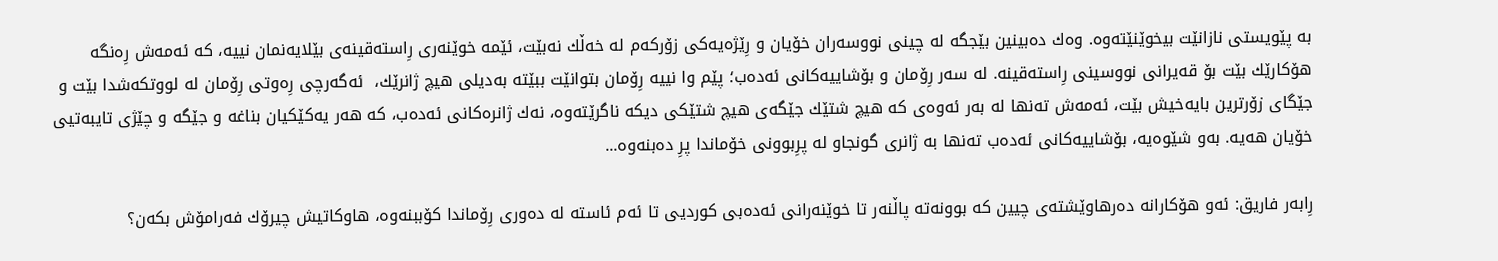به‌ پێویستی نازانێت بیخوێنێته‌وه‌. وه‌ك ده‌بینین بێجگه‌ له‌ چینی نووسه‌ران خۆیان و رِێژه‌یه‌كی زۆركه‌م له‌ خه‌ڵك نه‌بێت، ئێمه‌ خوێنه‌ری رِاسته‌قینه‌ی بێلایه‌نمان نییه‌، كه‌ ئه‌مه‌ش رِه‌نگه‌ هۆكارێك بێت بۆ قه‌یرانی نووسینی رِاسته‌قینه‌. له‌ سه‌ر رِۆمان و بۆشاییه‌كانی ئه‌ده‌ب؛ پێم وا نییه‌ رِۆمان بتوانێت ببێته‌ به‌دیلی هیچ ژانرێك،  ئه‌گه‌رچی رِه‌وتی رِۆمان له‌ لووتكه‌شدا بێت و جێگای زۆرترین بایه‌خیش بێت، ئه‌مه‌ش ته‌نها له‌ به‌ر ئه‌وه‌ی كه‌ هیچ شتێك جێگه‌ی هیچ شتێكی دیكه‌ ناگرێته‌وه‌، نه‌ك ژانره‌كانی ئه‌ده‌ب، كه‌ هه‌ر یه‌كێكیان بناغه‌ و جێگه‌ و چێژی تایبه‌تیی خۆیان هه‌یه‌. به‌و شێوه‌یه‌، بۆشاییه‌كانی ئه‌ده‌ب ته‌نها به‌ ژانری گونجاو له‌ پرِبوونی خۆماندا پرِ ده‌بنه‌وه‌...

رِابه‌ر فاریق: ئه‌و هۆكارانه‌ ده‌رهاوێشته‌ی چیین كه‌ بوونه‌ته‌ پاڵنه‌ر تا خوێنه‌رانی ئه‌ده‌بی كوردیی تا ئه‌م ئاسته‌ له‌ ده‌وری رِۆماندا كۆببنه‌وه‌، هاوكاتیش چیرۆك فه‌رامۆش بكه‌ن؟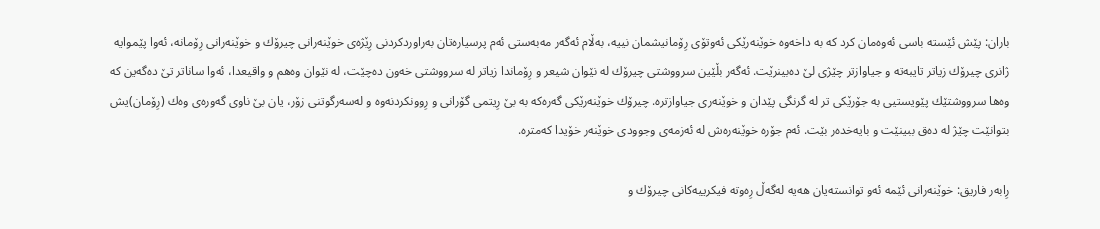باران: پێش ئێسته‌ باسی ئه‌وه‌مان كرد كه‌ به‌ داخه‌وه‌ خوێنه‌رێكی ئه‌وتۆی رِۆمانیشمان نییه‌، به‌ڵام ئه‌گه‌ر مه‌به‌ستی ئه‌م پرسیاره‌تان به‌راوردكردنی رِێژه‌ی خوێنه‌رانی چیرۆك و خوێنه‌رانی رِۆمانه‌، ئه‌وا پێموایه‌ ژانری چیرۆك زیاتر تایبه‌ته‌ و جیاوازتر چێژی لێ ده‌بینرێت. ئه‌گه‌ر بڵێین سرووشتی چیرۆك له‌ نێوان شیعر و رِۆماندا زیاتر له‌ سرووشتی خه‌ون ده‌چێت، له‌ نێوان وه‌هم و واقیعدا، ئه‌وا ساناتر تێ ده‌گه‌ین كه‌ وه‌ها سرووشتێك پێویستیی به‌ جۆرێكی تر له‌ گرنگی پێدان و خوێنه‌ری جیاوازتره‌. چیرۆك خوێنه‌رێكی گه‌ره‌كه‌ به‌ بێ رِیتمی گۆرانی و رِوونكردنه‌وه‌ و له‌سه‌رگوتنی زۆر، یان بێ ناوی گه‌وره‌ی وه‌ك (رِۆمان)یش بتوانێت چێژ له‌ ده‌ق ببینێت و بایه‌خده‌ر بێت. ئه‌م جۆره‌ خوێنه‌ره‌ش له‌ ئه‌زمه‌ی وجوودی خوێنه‌ر خۆیدا كه‌متره‌.

رِابه‌ر فاریق: خوێنه‌رانی ئێمه‌ ئه‌و توانسته‌یان هه‌یه‌ له‌گه‌ڵ رِه‌وته‌ فیكرییه‌كانی چیرۆك و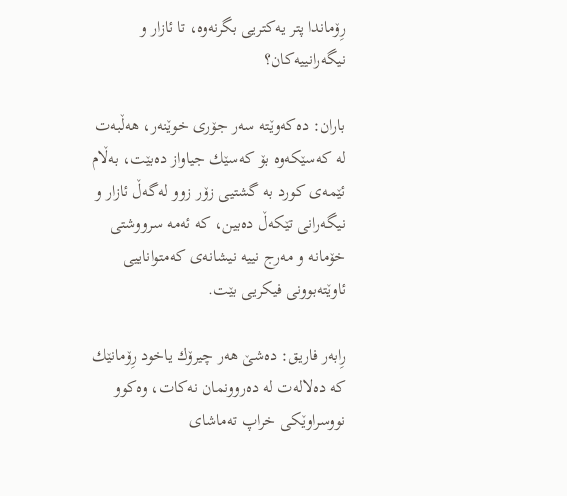رِۆماندا پتر یه‌كتریی بگرنه‌وه‌، تا ئازار و نیگه‌رانییه‌كان؟

باران: ده‌كه‌وێته‌ سه‌ر جۆری خوێنه‌ر، هه‌ڵبه‌ت له‌ كه‌سێكه‌وه‌ بۆ كه‌سێك جیاواز ده‌بێت، به‌ڵام ئێمه‌ی كورد به‌ گشتیی زۆر زوو له‌گه‌ڵ ئازار و نیگه‌رانی تێكه‌ڵ ده‌بین، كه‌ ئه‌مه‌ سرووشتی خۆمانه‌ و مه‌رج نییه‌ نیشانه‌ی كه‌متواناییی ئاوێته‌بوونی فیكریی بێت.

رِابه‌ر فاریق: ده‌شێ هه‌ر چیرۆك یاخود رِۆمانێك كه‌ ده‌لاله‌ت له‌ ده‌روونمان نه‌كات، وه‌كوو نووسراوێكی خراپ ته‌ماشای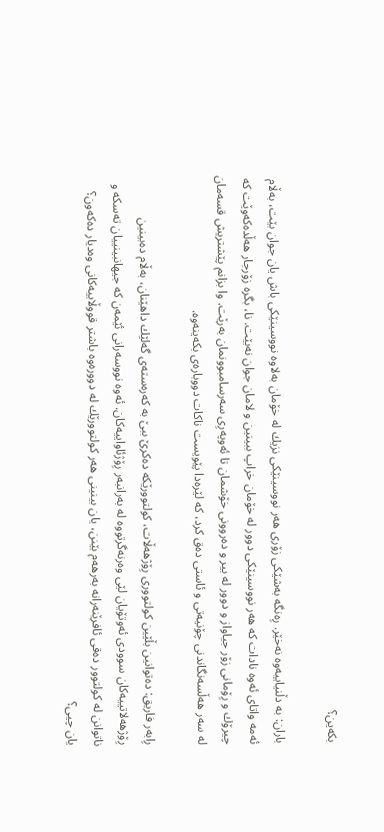بكه‌ین؟

باران: به‌ دڵنیاییه‌وه‌ نه‌خێر. رِه‌نگه‌ به‌شێكی زۆری هه‌ر نووسینێكی نزیك له‌ خۆمان به‌لاوه‌ نووسینێكی‌ باش یان جوان بێت، به‌ڵام ئه‌مه‌ واتای ئه‌وه‌ نادات كه‌ هه‌ر نووسینێكی دوور له‌ خۆمان خراپ ببینین و لامان جوان نه‌بێت. نا، بگره‌ زۆرجار هه‌ڵده‌كه‌وێت كه‌ چیرۆك و رِۆمانی زۆر جیاواز و دوور له‌ بیر و ده‌روونی خۆشمان تا ئه‌وپه‌رِی سه‌رسامبوونمان به‌رێت. وا بزانم پێشتریش قسه‌مان له‌ سه‌ر هه‌ڵسه‌نگاندنی چۆنیه‌تی و ئاستی ده‌ق كرد، كه‌ لێره‌دا پێویست ناكات دووباره‌ی بكه‌ینه‌وه‌.

رِابه‌ر فاریق: ده‌توانین بڵێین كولتووری رِۆژهه‌ڵات، كولتوورێكه‌ ده‌كرێ ببێ به‌ كه‌ره‌سته‌ی گه‌لێك داهێنان، به‌ڵام ده‌بینین رِۆژهه‌لاتییه‌كان سوودی ئه‌وتۆیان لێی وه‌رنه‌گرتووه‌ له‌ به‌رانبه‌ر رِۆژئاواییه‌كان. ئه‌وه‌ نووسه‌رانی ئێمه‌ن كه‌ جیهانبینییان ته‌سكه‌ و ناتوانن له‌ كولتوور ده‌قی ئافرێنه‌رانه‌ به‌رهه‌م بێنن، یان بینینی هه‌ر كولتوورێك له‌ دووره‌وه‌ باشتر قووڵاییه‌كانی وه‌دیار ده‌كه‌ون؟ یان چیی؟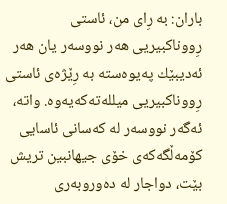باران: به‌ رِای من، ئاستی رِووناكبیریی هه‌ر نووسه‌ر یان هه‌ر ئه‌دیبێك په‌یوه‌سته‌ به‌ رِێژه‌ی ئاستی رِووناكبیریی میلله‌ته‌كه‌یه‌وه‌. واته‌، ئه‌گه‌ر نووسه‌ر له‌ كه‌سانی ئاسایی كۆمه‌ڵگه‌كه‌ی خۆی جیهانبین تریش بێت، دواجار له‌ ده‌وروبه‌ری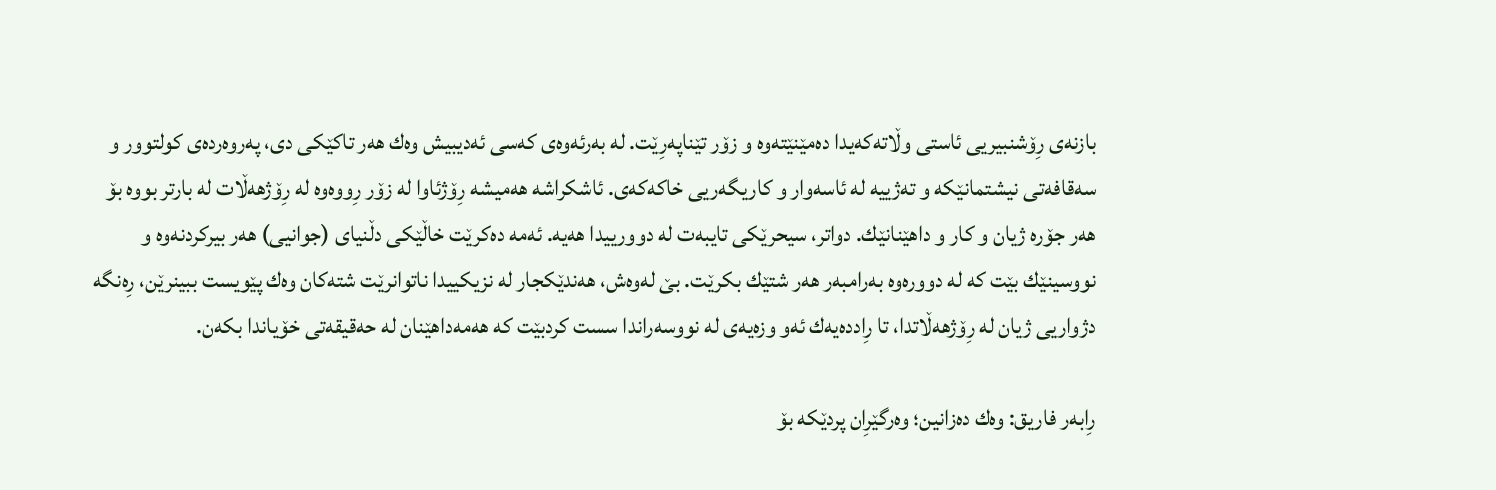بازنه‌ی رِۆشنبیریی ئاستی وڵاته‌كه‌یدا ده‌مێنێته‌وه‌ و زۆر تێناپه‌رِێت. له‌ به‌رئه‌وه‌ی كه‌سی ئه‌دیبیش وه‌ك هه‌ر تاكێكی دی، په‌روه‌رده‌ی كولتوور و سه‌قافه‌تی نیشتمانێكه‌ و ته‌ژییه‌ له‌ ئاسه‌وار و كاریگه‌ریی خاكه‌كه‌ی. ئاشكراشه‌ هه‌میشه‌ رِۆژئاوا له‌ زۆر رِووه‌وه‌ له‌ رِۆژهه‌ڵات له‌ بارتر بووه‌ بۆ هه‌ر جۆره‌ ژیان و كار و داهێنانێك. دواتر، سیحرێكی تایبه‌ت له‌ دوورییدا هه‌یه‌. ئه‌مه‌ ده‌كرێت خاڵێكی دڵنیای (جوانیی) هه‌ر بیركردنه‌وه‌ و نووسینێك بێت‌ كه‌ له‌ دووره‌وه‌ به‌رامبه‌ر هه‌ر شتێك بكرێت. بێ له‌وه‌ش، هه‌ندێكجار له‌ نزیكییدا ناتوانرێت شته‌كان وه‌ك پێویست ببینرێن، رِه‌نگه‌ دژواریی ژیان له‌ رِۆژهه‌ڵاتدا، تا رِادده‌یه‌ك ئه‌و وزه‌یه‌ی له‌ نووسه‌راندا سست كردبێت كه‌ هه‌مه‌داهێنان له‌ حه‌قیقه‌تی خۆیاندا بكه‌ن.

رِابه‌ر فاریق: وه‌ك ده‌زانین؛ وه‌رگێرِان پردێكه‌ بۆ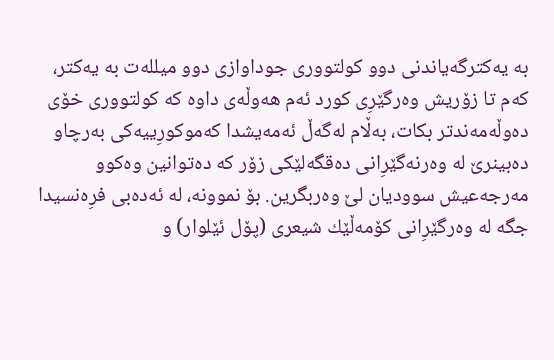به‌ یه‌كترگه‌یاندنى دوو كولتووری جوداوازی دوو میلله‌ت به‌ یه‌كتر، كه‌م تا زۆریش وه‌رگێرِى كورد ئه‌م هه‌وڵه‌ى داوه‌ كه‌ كولتووری خۆی ده‌وڵه‌مه‌ندتر بكات، به‌ڵام له‌گه‌ڵ ئه‌مه‌یشدا كه‌موكورِییه‌كى به‌رچاو ده‌بینرێ له‌ وه‌رنه‌گێرِانى ده‌قگه‌لێكی زۆر كه‌ ده‌توانین وه‌كوو مه‌رجه‌عیش سوودیان لێ وه‌ربگرین. بۆ نموونه‌، له‌ ئه‌ده‌بی فرِه‌نسیدا جگه‌ له‌ وه‌رگێرِانی كۆمه‌ڵێك شیعری (پۆل ئێلوار) و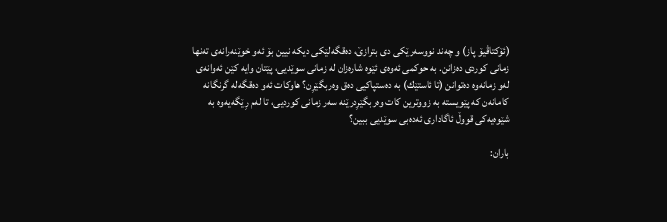(ئۆكتاڤیۆ پاز) و چه‌ند نووسه‌رێكی دی بترازێ، ده‌قگه‌لێكی دیكه‌ نیین بۆ ئه‌و خوێنه‌رانه‌ی ته‌نها زمانی كوردی ده‌زانن. به‌ حوكمی ئه‌وه‌ی ئێوه‌ شاره‌زان له‌ زمانی سوێدیی، پێتان وایه‌ كێن ئه‌وانه‌ی له‌و زمانه‌وه‌ ده‌توانن (تا ئاستێك) به‌ ده‌ستپاكیی ده‌ق وه‌ربگێرِن؟ هاوكات ئه‌و ده‌قگه‌له‌ گرنگانه‌ كامانه‌ن كه‌ پێویسته‌ به‌ زووترین كات وه‌ربگێرِدرێنه‌ سه‌ر زمانی كوردیی، تا له‌م رِێگه‌یه‌وه‌ به‌ شێوه‌یه‌كی قووڵ ئاگاداری ئه‌ده‌بی سوێدیی ببین؟

باران: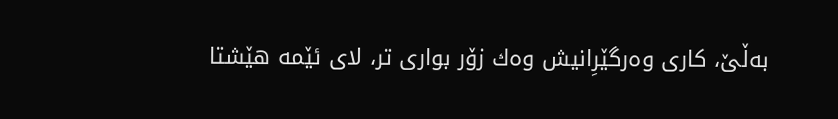به‌ڵێ، كاری وه‌رگێرِانیش وه‌ك زۆر بواری تر، لای ئێمه‌ هێشتا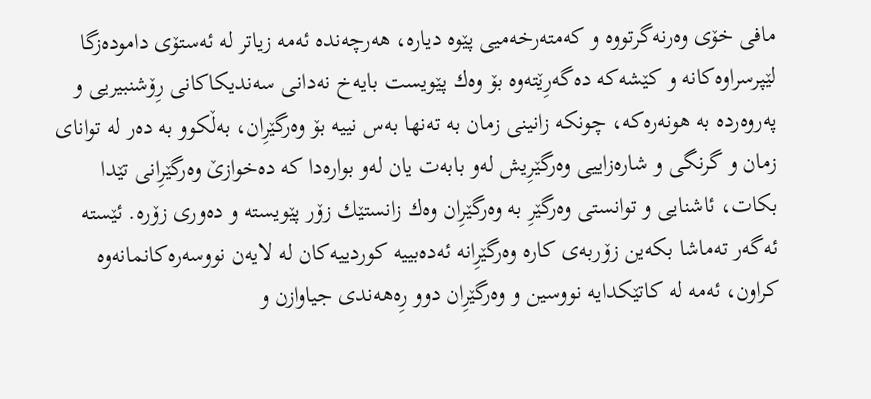مافی خۆی وه‌رنه‌گرتووه‌ و كه‌مته‌رخه‌میی پێوه‌ دیاره‌، هه‌رچه‌نده‌ ئه‌مه‌ زیاتر له‌ ئه‌ستۆی داموده‌زگا لێپرسراوه‌كانه‌ و كێشه‌كه‌ ده‌گه‌رِێته‌وه‌ بۆ وه‌ك پێویست بایه‌خ نه‌دانی سه‌ندیكاكانی رِۆشنبیریی و په‌روه‌رده‌ به‌ هونه‌ره‌كه‌، چونكه‌ زانینی زمان به‌ ته‌نها به‌س نییه‌ بۆ وه‌رگێرِان، به‌ڵكوو به‌ ده‌ر له‌ توانای زمان و گرنگی و شاره‌زاییی وه‌رگێرِیش له‌و بابه‌ت یان له‌و بواره‌دا كه‌ ده‌خوازێ وه‌رگێرِانی تێدا بكات، ئاشنایی و توانستی وه‌رگێرِ به‌ وه‌رگێرِان وه‌ك زانستێك زۆر پێویسته‌ و ده‌وری زۆره‌. ئێسته‌ ئه‌گه‌ر ته‌ماشا بكه‌ین زۆربه‌ی كاره‌ وه‌رگێرِانه‌ ئه‌ده‌بییه‌ كوردییه‌كان له‌ لایه‌ن نووسه‌ره‌كانمانه‌وه‌ كراون، ئه‌مه‌ له‌ كاتێكدایه‌ نووسین و وه‌رگێرِان دوو رِه‌هه‌ندی جیاوازن و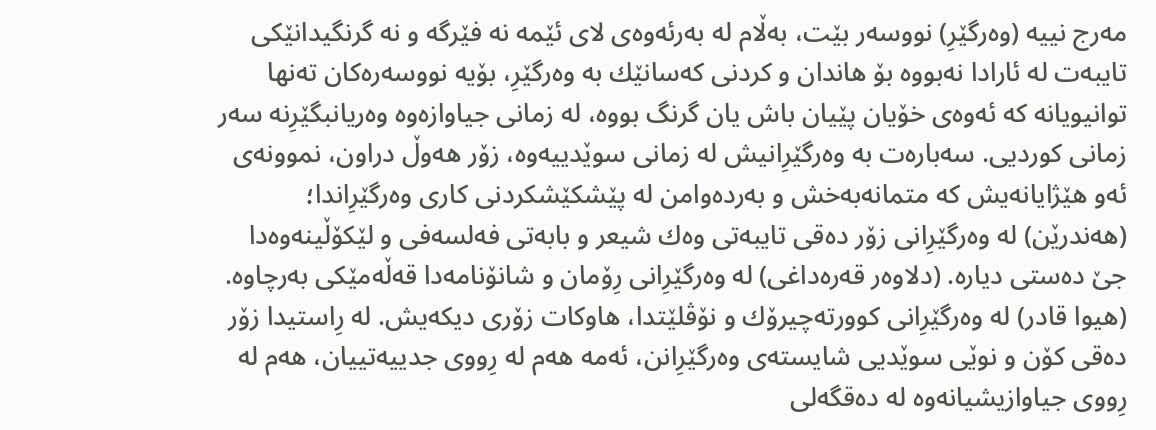مه‌رج نییه‌ (وه‌رگێرِ) نووسه‌ر بێت، به‌ڵام له‌ به‌رئه‌وه‌ی لای ئێمه‌ نه‌ فێرگه‌ و‌ نه‌ گرنگیدانێكی تایبه‌ت له‌ ئارادا نه‌بووه‌ بۆ هاندان و كردنی كه‌سانێك به‌ وه‌رگێرِ، بۆیه‌ نووسه‌ره‌كان ته‌نها توانیویانه‌ كه‌ ئه‌وه‌ی خۆیان پێیان باش یان گرنگ بووه‌، له‌ زمانی جیاوازه‌وه‌ وه‌ریانبگێرِنه‌ سه‌ر زمانی كوردیی. سه‌باره‌ت به‌ وه‌رگێرِانیش له‌ زمانی سوێدییه‌وه‌، زۆر هه‌وڵ دراون، نموونه‌ی ئه‌و هێژایانه‌یش كه‌ متمانه‌به‌خش و به‌رده‌وامن له‌ پێشكێشكردنی كاری وه‌رگێرِاندا؛ (هه‌ندرێن) له‌ وه‌رگێرِانی زۆر ده‌قی تایبه‌تی وه‌ك شیعر و بابه‌تی فه‌لسه‌فی و لێكۆڵینه‌وه‌دا جێ ده‌ستی دیاره‌. (دلاوه‌ر قه‌ره‌داغی) له‌ وه‌رگێرِانی رِۆمان و شانۆنامه‌دا قه‌ڵه‌مێكی به‌رچاوه‌. (هیوا قادر) له‌ وه‌رگێرِانی كوورته‌چیرۆك و نۆڤلێتدا، هاوكات زۆری دیكه‌یش. له‌ رِاستیدا زۆر ده‌قی كۆن و نوێی سوێدیی شایسته‌ی وه‌رگێرِانن، ئه‌مه‌ هه‌م له‌ رِووی جدییه‌تییان، هه‌م له‌ رِووی جیاوازیشیانه‌وه‌ له‌ ده‌قگه‌لی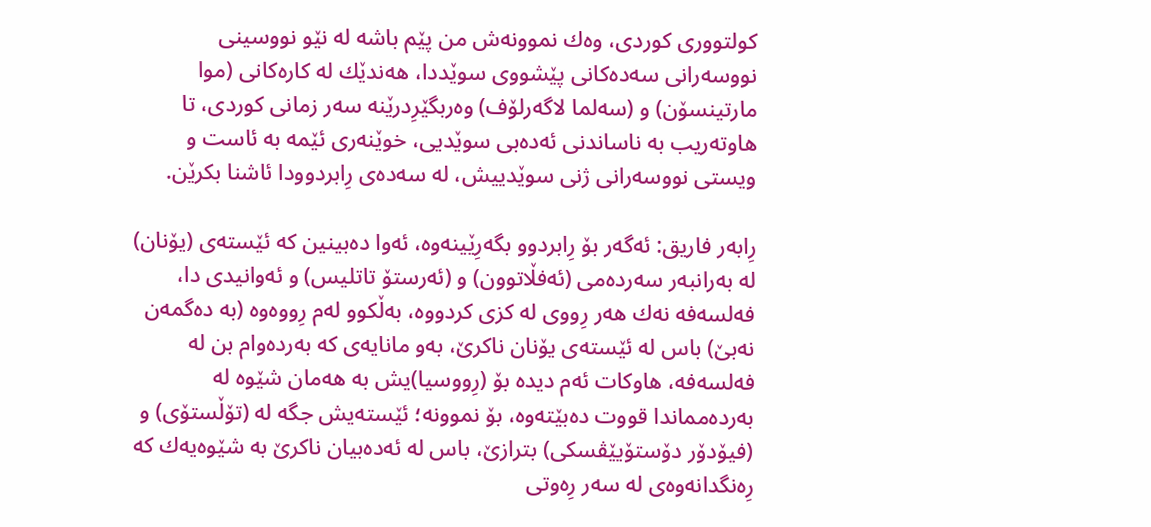كولتووری كوردی، وه‌ك نموونه‌ش‌ من پێم باشه‌ له‌ نێو نووسینی نووسه‌رانی سه‌ده‌كانی پێشووی سوێددا، هه‌ندێك له‌ كاره‌كانی (موا مارتینسۆن) و (سه‌لما لاگه‌رلۆف) وه‌ربگێرِدرێنه‌ سه‌ر زمانی كوردی، تا هاوته‌ریب به‌ ناساندنی ئه‌ده‌بی سوێدیی، خوێنه‌ری ئێمه‌ به‌ ئاست و ویستی نووسه‌رانی ژنی سوێدییش، له‌ سه‌ده‌ی رِابردوودا ئاشنا بكرێن.

رِابه‌ر فاریق: ئه‌گه‌ر بۆ رِابردوو بگه‌رِێینه‌وه‌، ئه‌وا ده‌بینین كه‌ ئێسته‌ی (یۆنان) له‌ به‌رانبه‌ر سه‌رده‌می (ئه‌فڵاتوون) و (ئه‌رستۆ تاتلیس) و ئه‌وانیدی دا، فه‌لسه‌فه‌ نه‌ك هه‌ر رِووی له‌ كزی كردووه‌، به‌ڵكوو له‌م رِووه‌وه‌ (به‌ ده‌گمه‌ن نه‌بێ) باس له‌ ئێسته‌ی یۆنان ناكرێ، به‌و مانایه‌ی كه‌ به‌رده‌وام بن له‌ فه‌لسه‌فه‌، هاوكات ئه‌م دیده‌ بۆ (رِووسیا)یش به‌ هه‌مان شێوه‌ له‌ به‌رده‌مماندا قووت ده‌بێته‌وه‌، بۆ نموونه‌؛ ئێسته‌یش جگه‌ له‌ (تۆڵستۆی) و (فیۆدۆر دۆستۆیێڤسكی) بترازێ، باس له‌ ئه‌ده‌بیان ناكرێ به‌ شێوه‌یه‌ك كه‌ رِه‌نگدانه‌وه‌ی له‌ سه‌ر رِه‌وتی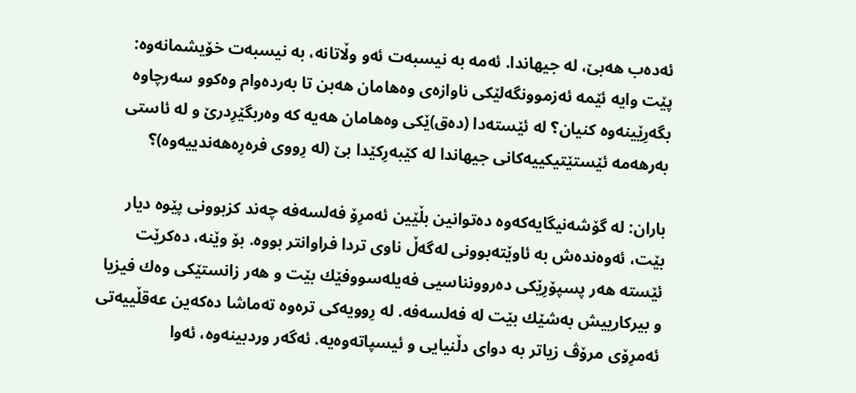ئه‌ده‌ب هه‌بێ، له‌ جیهاندا. ئه‌مه‌ به‌ نیسبه‌ت ئه‌و وڵاتانه‌، به‌ نیسبه‌ت خۆیشمانه‌وه‌: پێت وایه‌ ئێمه‌ ئه‌زموونگه‌لێكی ناوازه‌ی وه‌هامان هه‌بن تا به‌رده‌وام وه‌كوو سه‌رچاوه‌ بگه‌رِێینه‌وه‌ كنیان؟ له‌ ئێسته‌دا (ده‌ق)ێكی وه‌هامان هه‌یه‌ كه‌ وه‌ربگێرِدرێ و له‌ ئاستی به‌رهه‌مه‌ ئێستێتیكییه‌كانی جیهاندا له‌ كێبه‌رِكێدا بێ (له‌ رِووی فره‌رِه‌هه‌ندییه‌وه‌)؟

باران: له‌ گۆشه‌نیگایه‌كه‌وه‌ ده‌توانین بڵێین ئه‌مرِۆ فه‌لسه‌فه‌ چه‌ند كزبوونی پێوه‌ دیار بێت، ئه‌وه‌نده‌ش به‌ ئاوێته‌بوونی له‌گه‌ڵ ناوی تردا فراوانتر بووه‌. بۆ وێنه‌، ده‌كرێت ئێسته‌ هه‌ر پسپۆرِێكی ده‌روونناسیی‌ فه‌یله‌سووفێك بێت‌ و هه‌ر زانستێكی وه‌ك فیزیا و بیركارییش به‌شێك بێت له‌ فه‌لسه‌فه‌. له‌ رِوویه‌كی تره‌وه‌ ته‌ماشا ده‌كه‌ین عه‌قڵییه‌تی ئه‌مرِۆی مرۆڤ زیاتر به‌ دوای دڵنیایی و ئیسپاته‌وه‌یه‌. ئه‌گه‌ر وردبینه‌وه‌، ئه‌وا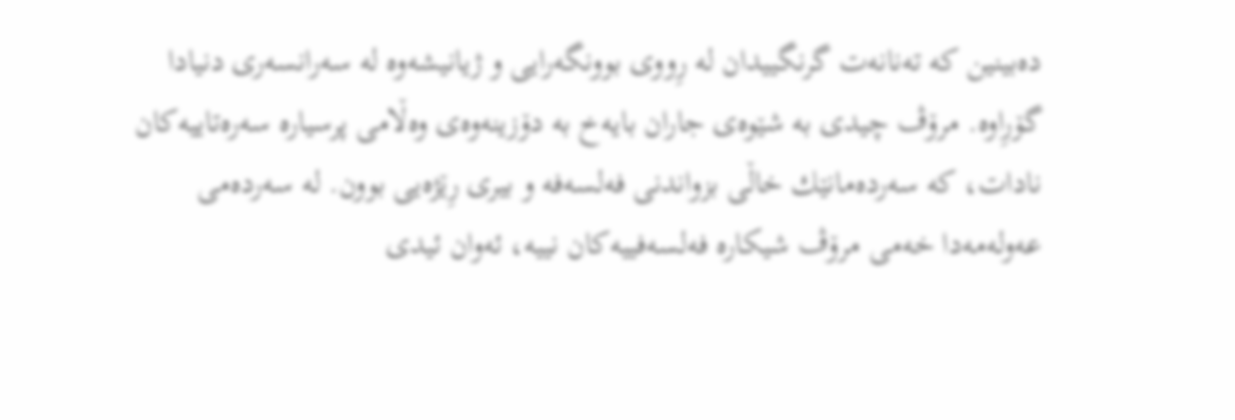ده‌بینین كه‌ ته‌نانه‌ت گرنگییدان له‌ رِووی‌ بوونگه‌رایی و ژیانیشه‌وه‌ له‌ سه‌رانسه‌ری دنیادا گۆرِاوه‌. مرۆڤ چیدی به‌ شێوه‌ی جاران بایه‌خ به‌ دۆزینه‌وه‌ی وه‌ڵامی پرسیاره‌ سه‌ره‌تاییه‌كان نادات، كه‌ سه‌رده‌مانێك خاڵی بزواندنی فه‌لسه‌فه‌ و بیری رِێژه‌یی بوون. له‌ سه‌رده‌می عه‌وله‌مه‌دا خه‌می مرۆڤ شیكاره‌ فه‌لسه‌فییه‌كان نییه‌، ئه‌وان ئیدی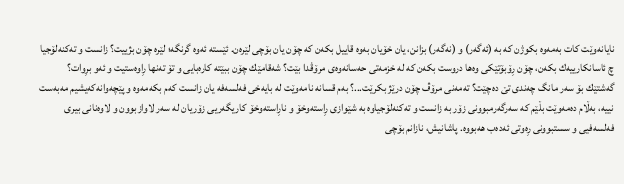نایانه‌وێت كات به‌مه‌وه‌ بكوژن كه‌ به‌ (ئه‌گه‌ر) و (نه‌گه‌ر) بزانن، یان خۆیان به‌وه‌ قاییل بكه‌ن كه‌ چۆن یان بۆچی لێره‌ن. ئێسته‌ ئه‌وه‌ گرنگه‌؛ لێره‌ چۆن بژییت؟ زانست و ته‌كنه‌لۆجیا چ ئاسانكارییه‌ك بكه‌ن، چۆن رِۆبۆتێكی وه‌ها دروست بكه‌ن كه‌ له‌ خزمه‌تی حه‌سانه‌وه‌ی مرۆڤدا بێت؟ شه‌قامێك چۆن ببێته‌ كاره‌بایی و تۆ ته‌نها رِاوه‌ستیت و ئه‌و برِوات؟ گه‌شتێك بۆ سه‌ر مانگ چه‌ندی تێ ده‌چێت؟ ته‌مه‌نی مرۆڤ چۆن درێژ بكرێت...؟ به‌م قسانه‌ نامه‌وێت له‌ بایه‌خی فه‌لسه‌فه‌ یان زانست كه‌م بكه‌مه‌وه‌ و پێچه‌وانه‌كه‌یشیم مه‌به‌ست نییه‌‌، به‌ڵام ده‌مه‌وێت بڵێم كه‌ سه‌رگه‌رمبوونی زۆر به‌ زانست و ته‌كنه‌لۆجیاوه‌ به‌ شێوازی رِاسته‌وخۆ و نارِاسته‌وخۆ كاریگه‌ریی زۆریان له‌ سه‌ر لاوازبوون و لاوه‌نانی بیری فه‌لسه‌فیی و سستبوونی رِه‌وتی ئه‌ده‌ب هه‌بووه‌. پاشانیش، نازانم بۆچی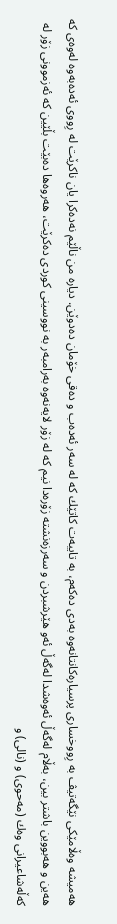هه‌میشه‌ وه‌ڵامێكی نێگه‌تیڤ به‌ رِووخساری پرسیاره‌كانتانه‌وه‌ به‌دی ده‌كه‌م،‌ به‌ تایبه‌ت كاتێك‌ كه‌ له‌ سه‌ر ئه‌ده‌ب و ده‌قی خۆمان ده‌دوێن. دیاره‌ من ناڵێم نه‌ده‌كرا یان ناكرێت له‌ رِووی ئه‌ده‌به‌وه‌ له‌وه‌ی كه‌ هه‌ین و هه‌بووین باشتر بین، به‌ڵام له‌گه‌ڵ ئه‌وه‌شدا له‌گه‌ڵ ئه‌و هێرشبردن و سه‌رزه‌نشته‌ زۆره‌دا نیم كه‌ له‌ زۆر لایه‌نه‌وه‌ به‌رامبه‌ر به‌ نووسینی كوردی ده‌كرێت، هه‌روه‌ها ده‌بێت بڵێین كه‌ ئه‌زموونی زۆر له‌ كه‌ڵه‌شاعیرانی وه‌ك (مه‌حوی) و (نالی) و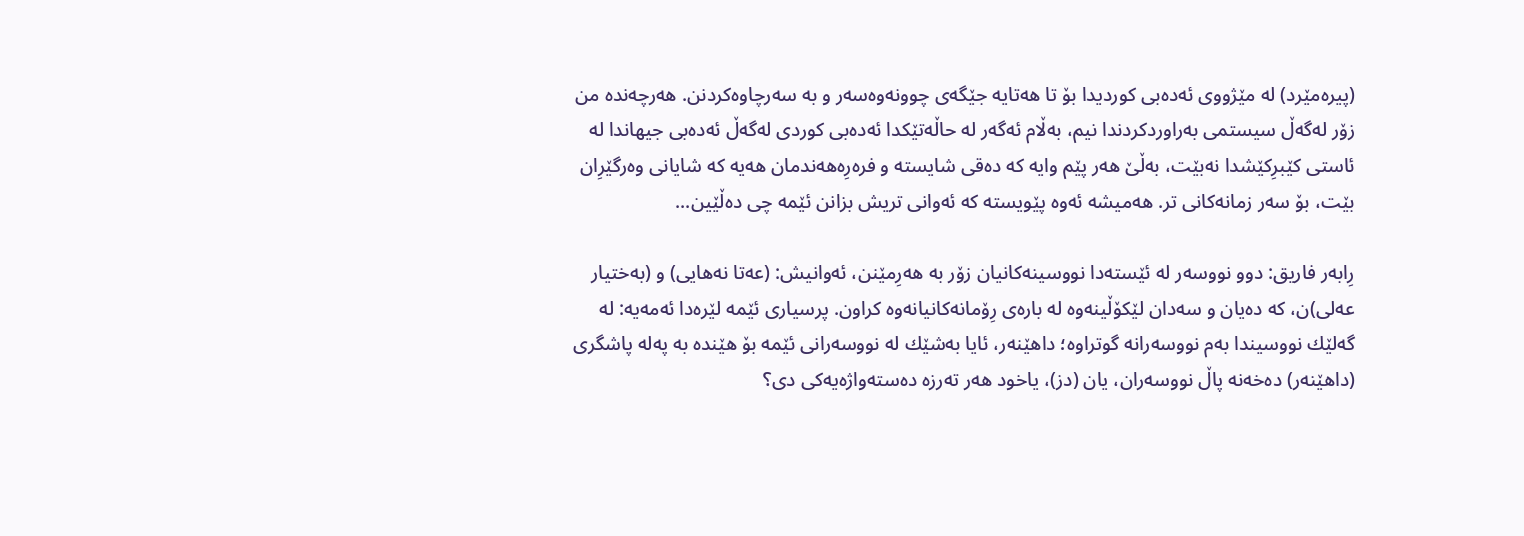(پیره‌مێرد) له‌ مێژووی ئه‌ده‌بی كوردیدا بۆ تا هه‌تایه‌ جێگه‌ی چوونه‌وه‌سه‌ر و به‌ سه‌رچاوه‌كردنن. هه‌رچه‌نده‌‌ من زۆر له‌گه‌ڵ سیستمی به‌راوردكردندا نیم، به‌ڵام ئه‌گه‌ر له‌ حاڵه‌تێكدا ئه‌ده‌بی كوردی له‌گه‌ڵ ئه‌ده‌بی جیهاندا له‌ ئاستی كێبرِكێشدا نه‌بێت، به‌ڵێ هه‌ر پێم وایه‌ كه‌ ده‌قی شایسته‌ و فره‌رِه‌هه‌ندمان هه‌یه‌ كه‌ شایانی وه‌رگێرِان بێت، بۆ سه‌ر زمانه‌كانی تر. هه‌میشه‌ ئه‌وه‌ پێویسته‌ كه‌ ئه‌وانی تریش بزانن ئێمه‌ چی ده‌ڵێین...

رِابه‌ر فاریق: دوو نووسه‌ر له‌ ئێسته‌دا نووسینه‌كانیان زۆر به‌ هه‌رِمێنن، ئه‌وانیش: (عه‌تا نه‌هایی) و (به‌ختیار عه‌لی)ن، كه‌ ده‌یان و سه‌دان لێكۆڵینه‌وه‌ له‌ باره‌ی رِۆمانه‌كانیانه‌وه‌ كراون. پرسیاری ئێمه‌ لێره‌دا ئه‌مه‌یه‌: له‌ گه‌لێك نووسیندا به‌م نووسه‌رانه‌ گوتراوه‌؛ داهێنه‌ر، ئایا به‌شێك له‌ نووسه‌رانی ئێمه‌ بۆ هێنده‌ به‌ په‌له‌ پاشگری (داهێنه‌ر) ده‌خه‌نه‌ پاڵ نووسه‌ران، یان (دز)، یاخود هه‌ر ته‌رزه‌ ده‌سته‌واژه‌یه‌كی دی؟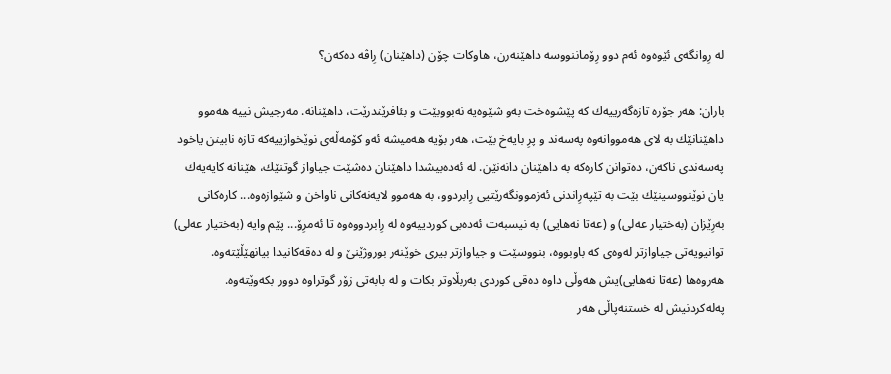له‌ رِوانگه‌ی ئێوه‌وه‌ ئه‌م دوو رِۆماننووسه‌ داهێنه‌رن، هاوكات چۆن (داهێنان) رِاڤه‌ ده‌كه‌ن؟

باران: هه‌ر جۆره‌ تازه‌گه‌رییه‌ك‌ كه‌ پێشوه‌خت به‌و شێوه‌یه‌ نه‌بووبێت و بئافرێندرێت، داهێنانه‌. مه‌رجیش نییه‌ هه‌موو داهێنانێك به‌ لای هه‌مووانه‌وه‌ په‌سه‌ند و پرِ بایه‌خ بێت، هه‌ر بۆیه‌ هه‌میشه‌ ئه‌و كۆمه‌ڵه‌ی نوێخوازییه‌كه‌ تازه‌ نابینن یاخود په‌سه‌ندی ناكه‌ن، ده‌توانن كاره‌كه‌ به‌ داهێنان دانه‌نێن. له‌ ئه‌ده‌بیشدا داهێنان ده‌شێت جیاواز گوتنێك، هێنانه‌ كایه‌یه‌ك یان نوێنووسینێك بێت به‌ تێپه‌رِاندنی ئه‌زموونگه‌رێتیی رِابردوو، به‌ هه‌موو لایه‌نه‌كانی ناواخن و شێوازه‌وه‌... كاره‌كانی به‌رِێزان (به‌ختیار عه‌لی) و (عه‌تا نه‌هایی) به‌ نیسبه‌ت ئه‌ده‌بی كوردییه‌وه‌ له‌ رِابردووه‌وه‌ تا ئه‌مرِۆ... پێم وایه‌ (به‌ختیار عه‌لی) توانیویه‌تی جیاوازتر له‌وه‌ی كه‌ باوبووه‌، بنووسێت و جیاوازتر بیری خوێنه‌ر بوروژێنێ و له‌ ده‌قه‌كانیدا بیانهێڵێته‌وه‌. هه‌روه‌ها (عه‌تا نه‌هایی)یش هه‌وڵی داوه‌ ده‌قی كوردی به‌ربڵاوتر بكات و له‌ بابه‌تی زۆر گوتراوه‌ دوور بكه‌وێته‌وه‌. په‌له‌كردنیش له‌ خستنه‌پاڵی هه‌ر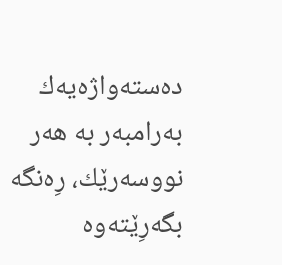ده‌سته‌واژه‌یه‌ك به‌رامبه‌ر به‌ هه‌ر نووسه‌رێك، رِه‌نگه‌ بگه‌رِێته‌وه‌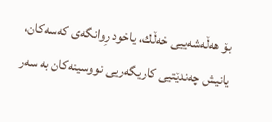بۆ هه‌ڵه‌شه‌ییی خه‌ڵك، یاخود رِوانگه‌ی كه‌سه‌كان، یانیش چه‌ندێتیی كاریگه‌ریی نووسینه‌كان به‌ سه‌ر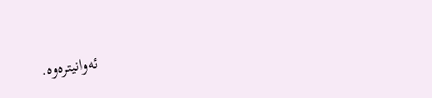ئه‌وانیتره‌وه‌.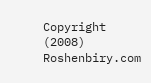Copyright (2008) Roshenbiry.com